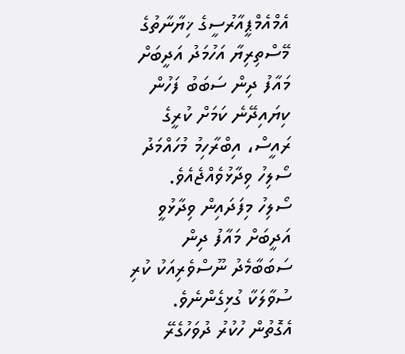އެމްއެމްޕީއާރުސީގެ ޚިޔާނާތުގެ މޭސްތިރިޔާ އަހުމަދު އަދީބަށް މައާފު ދިން ސަބަބު ފަހުން ކިޔައިދޭނެ ކަމަށް ކުރީގެ ރައީސް، އިބްރާހިމު މުހައްމަދު ސޯލިހު ވިދާޅުވެއްޖެއެވެ.
ސޯލިހު މިފަދައިން ވިދާޅުވީ އަދީބަށް މައާފު ދިން ސަބަބާމެދު ނޫސްވެރިއަކު ކުރި ސުވާލަކާ ގުޅިގެންނެވެ.
އެގޮތުން ހުކުރު ދުވަހުގެރޭ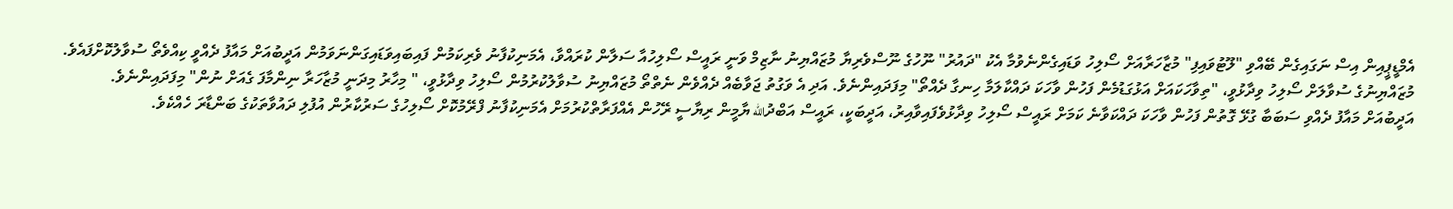އެމްޑީޕީއިން އިސް ނަގައިގެން ބޭއްވި "ލޫޓުވައިފި" މުޒާހަރާއަށް ސޯލިހު ވަޑައިގެންނެވުމާ އެކު "ދައުރު" ނޫހުގެ ނޫސްވެރިޔާ މުޒައްޔިނު ނާޒިމް ވަނީ ރައީސް ސޯލިހުއާ ސަލާން ކުރައްވާ، އެމަނިކުފާނު ވެރިކަމުން ފައިބައިވަޑައިގަންނަވަމުން އަދީބުއަށް މައާފު ދެއްވީ ކިއްވެތޯ ސުވާލުކޮށްފައެވެ.
މުޒައްޔިނުގެ ސުވާލަށް ސޯލިހު ވިދާޅުވީ، "ތިވާހަކައަށް އަޅުގަޑުމެން ފަހުން ވާހަކަ ދައްކާލަމާ ހިނގާ ދެއްތޯ" މިފަދައިންނެވެ. އަދި އެ ވަގުތު ޖަވާބެއް ދެއްވެން ނެތްތޯ މުޒައްޔިނު ސުވާލުކުރުމުން ސޯލިހު ވިދާޅުވީ، " މިހާރު މިދަނީ މުޒާހަރާ ނިންމާފަ ގެއަށް ނުން" މިފަދައިންނެވެ.
އަދީބުއަށް މައާފު ދެއްވި ސަބަބާ ގުޅޭ ގޮތުން ފަހުން ވާހަކަ ދައްކަވާނެ ކަމަށް ރައީސް ސޯލިހު ވިދާޅުވެފައިވާއިރު، އަދީބަކީ، ރައީސް އަބްދުالله ޔާމީން ރިޔާސީ ރޭހުން އެއްފަރާތްކުރުމަށް އެމަނިކުފާނު ފްރޭމުކޮށް ސޯލިހުގެ ސަރުކާރުން އުފުލި ދައުވާތަކުގެ ބަންޑާރަ ހެއްކެވެ.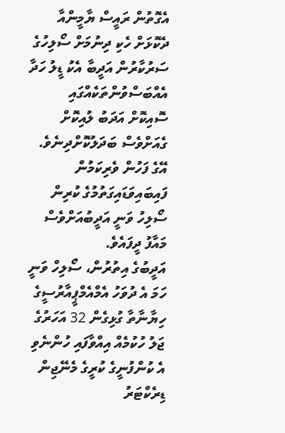އެގޮތުން ރައީސް ޔާމީންއާ ދެކޮޅަށް ހެކި ދިނުމަށް ސޯލިހުގެ ސަރުކާރުން އަދީބާ އެކު ޑީލު ހަދާ އެއްބަސްވުންތަކެއްގައި ސޮއިކޮށް އަދަބު ލުއިކޮށް ގެއަށްވެސް ބަދަލުކޮށްދިނެވެ. އޭގެ ފަހުން ވެރިކަމުން ފައިބައިވަޑައިގަތުމުގެ ކުރިން ސޯލިހު ވަނީ އަދީބުއަށްވެސް މައާފު ދީފައެވެ.
އަދީބުގެ އިތުރުން، ސޯލިހް ވަނީ ހަމަ އެ ދުވަހު އެމްއެމްޕީއާރުސީގެ ހިޔާނާތާ ގުޅިގެން 32 އަހަރުގެ ޖަލު ހުކުމެއް އިއްވާފައި ހުންނެވި އެ ކުންފުނީގެ ކުރީގެ މެނޭޖިން ޑިރެކްޓަރު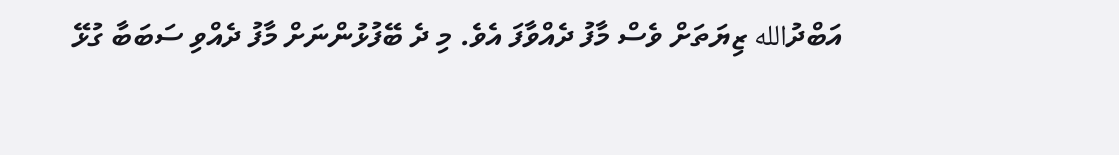އަބްދުالله ޒިޔަތަށް ވެސް މާފު ދެއްވާފަ އެވެ. މި ދެ ބޭފުޅުންނަށް މާފު ދެއްވި ސަބަބާ ގުޅޭ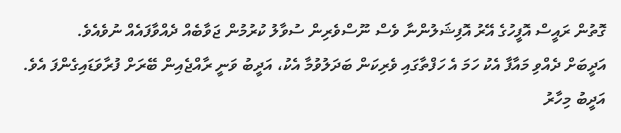ގޮތުން ރައީސް އޮފީހުގެ އޭރު އޮފިޝަލުންނާ ވެސް ނޫސްވެރިން ސުވާލު ކުރުމުން ޖަވާބެއް ދެއްވާފައެއް ނުވެއެވެ.
އަދީބަށް ދެއްވި މައާފާ އެކު ހަމަ އެ ހަފްތާގައި ވެރިކަން ބަދަލުވުމާ އެކު، އަދީބު ވަނީ ރާއްޖެއިން ބޭރަށް ފުރާވަޑައިގެންފަ އެވެ. އަދީބު މިހާރު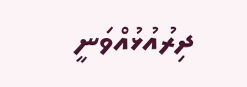ދިރުއުޅުއްވަނީ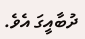ދުބާއީގަ އެވެ.